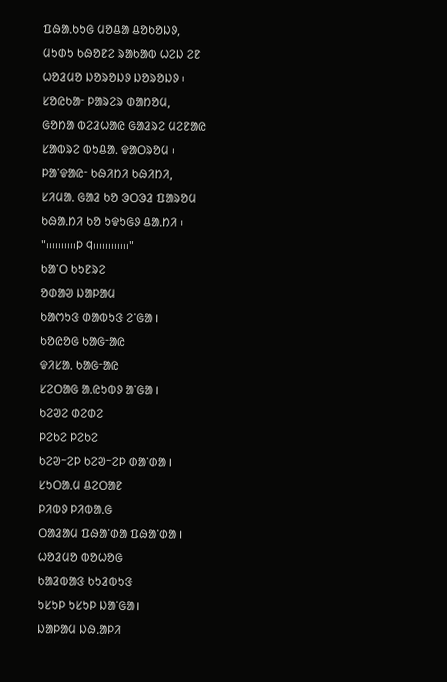ᱯᱷᱟᱹᱠᱩᱜ ᱢᱚᱪᱟ ᱪᱚᱠᱚᱡᱽ,
ᱢᱩᱰᱩ ᱠᱷᱚᱱᱮ ᱨᱟᱠᱟᱵ ᱦᱮᱡ ᱮᱱ
ᱦᱚᱲᱢᱚ ᱡᱚᱨᱚᱡᱽ ᱡᱚᱨᱚᱡᱽ ᱾
ᱥᱚᱭᱠᱟᱼ ᱞᱟᱨᱮᱨ ᱰᱟᱴᱚᱢ,
ᱜᱚᱴᱟ ᱵᱮᱲᱦᱟᱭ ᱜᱟᱲᱨᱮ ᱢᱮᱱᱟᱭ
ᱥᱟᱵᱨᱮ ᱵᱩᱪᱟᱹ ᱫᱟᱛᱨᱚᱢ ᱾
ᱞᱟᱸᱫᱟᱭᱼ ᱠᱷᱤᱴᱤ ᱠᱷᱤᱴᱤ,
ᱥᱤᱢᱟᱹ ᱜᱟᱲ ᱠᱚ ᱳᱛᱳᱲ ᱯᱟᱨᱚᱢ
ᱠᱷᱟᱹᱴᱤ ᱠᱚ ᱩᱫᱩᱜᱽ ᱪᱟᱹᱴᱤ ᱾
"᱿᱿᱿᱿᱿ᱞ ᱧ᱿᱿᱿᱿᱿᱿"
ᱠᱟᱸᱛ ᱠᱩᱱᱨᱮ
ᱚᱰᱟᱣ ᱡᱟᱞᱟᱢ
ᱠᱟᱬᱩᱝ ᱰᱟᱵᱩᱝ ᱮᱸᱜᱟ ।
ᱠᱚᱭᱚᱜ ᱠᱟᱜᱼᱟᱭ
ᱫᱤᱥᱟᱹ ᱠᱟᱜᱼᱟᱭ
ᱥᱮᱛᱟᱜ ᱟᱹᱭᱩᱵᱽ ᱟᱸᱜᱟ ।
ᱠᱮᱣᱮ ᱰᱮᱰᱮ
ᱞᱮᱠᱮ ᱞᱮᱠᱮ
ᱠᱮᱣᱻᱮᱞ ᱠᱮᱣᱻᱮᱞ ᱰᱟᱸᱰᱟ ।
ᱥᱩᱛᱟᱹᱢ ᱪᱮᱛᱟᱱ
ᱞᱤᱵᱽ ᱞᱤᱵᱟᱹᱜ
ᱛᱟᱲᱟᱢ ᱯᱷᱟᱸᱰᱟ ᱯᱷᱟᱸᱰᱟ ।
ᱦᱚᱲᱢᱚ ᱵᱚᱦᱚᱜ
ᱠᱟᱲᱵᱟᱝ ᱠᱩᱲᱵᱩᱝ
ᱩᱥᱩᱞ ᱩᱥᱩᱞ ᱡᱟᱸᱜᱟ।
ᱡᱟᱞᱟᱢ ᱡᱷᱹᱟᱞᱤ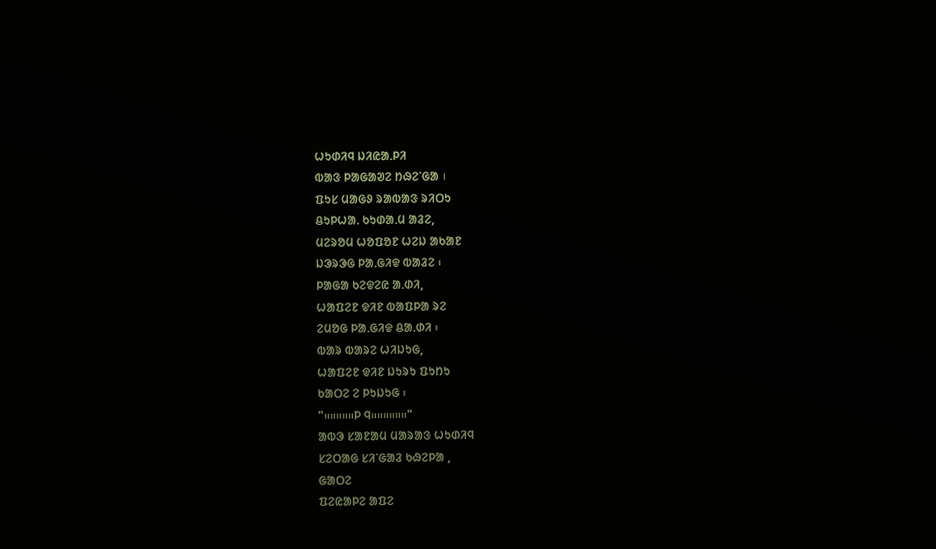ᱦᱩᱰᱤᱧ ᱡᱤᱭᱟᱹᱞᱤ
ᱵᱟᱝ ᱞᱟᱜᱟᱣᱮ ᱴᱷᱮᱸᱜᱟ ।
ᱯᱩᱥ ᱢᱟᱜᱽ ᱨᱟᱵᱟᱝ ᱨᱤᱛᱩ
ᱪᱩᱞᱦᱟᱹ ᱠᱩᱰᱟᱹᱢ ᱟᱲᱮ,
ᱢᱮᱨᱚᱢ ᱦᱚᱯᱚᱱ ᱦᱮᱡ ᱟᱠᱟᱱ
ᱡᱳᱨᱳᱜ ᱞᱟᱹᱜᱤᱫ ᱵᱟᱲᱮ ᱾
ᱞᱟᱜᱟ ᱠᱮᱫᱮᱭ ᱟᱹᱰᱤ,
ᱦᱟᱯᱮᱱ ᱫᱤᱱ ᱵᱟᱯᱞᱟ ᱨᱮ
ᱮᱢᱚᱜ ᱞᱟᱹᱜᱤᱫ ᱪᱟᱹᱰᱤ ᱾
ᱵᱟᱨ ᱵᱟᱨᱮ ᱦᱤᱡᱩᱜ,
ᱦᱟᱯᱮᱱ ᱫᱤᱱ ᱡᱩᱨᱩ ᱯᱩᱴᱩ
ᱠᱟᱛᱮ ᱮ ᱞᱩᱡᱩᱜ ᱾
"᱿᱿᱿᱿᱿ᱞ ᱧ᱿᱿᱿᱿᱿᱿"
ᱟᱵᱳ ᱥᱟᱱᱟᱢ ᱢᱟᱨᱟᱝ ᱦᱩᱰᱤᱧ
ᱥᱮᱛᱟᱜ ᱥᱤᱸᱜᱟᱲ ᱠᱷᱮᱞᱟ ,
ᱜᱟᱛᱮ
ᱯᱮᱭᱟᱞᱮ ᱟᱯᱮ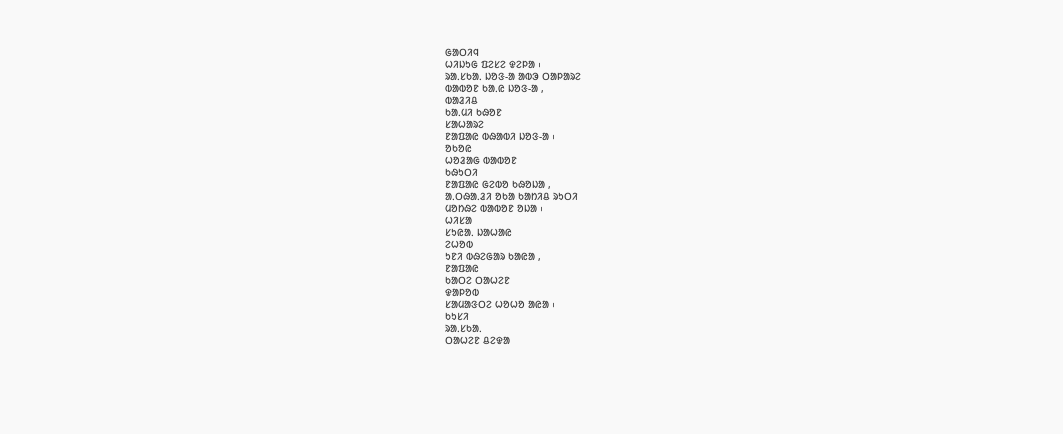ᱜᱟᱛᱤᱧ
ᱦᱤᱡᱩᱜ ᱯᱮᱥᱮ ᱫᱮᱞᱟ ᱾
ᱨᱟᱹᱥᱠᱟᱹ ᱡᱚᱝ-ᱟ ᱟᱵᱳ ᱛᱟᱞᱟᱨᱮ
ᱵᱟᱵᱚᱱ ᱠᱟᱹᱭ ᱡᱚᱝ-ᱟ ,
ᱵᱟᱲᱤᱪ
ᱠᱟᱹᱢᱤ ᱠᱷᱚᱱ
ᱥᱟᱦᱟᱨᱮ
ᱱᱟᱯᱟᱭ ᱵᱷᱟᱵᱤ ᱡᱚᱝ-ᱟ ᱾
ᱚᱠᱚᱭ
ᱦᱚᱲᱟᱜ ᱵᱟᱵᱚᱱ
ᱠᱷᱩᱛᱤ
ᱱᱟᱯᱟᱭ ᱜᱮᱵᱚ ᱠᱷᱚᱡᱟ ,
ᱟᱹᱛᱷᱟᱹᱲᱤ ᱚᱠᱟ ᱠᱟᱴᱤᱪ ᱨᱩᱛᱤ
ᱢᱚᱴᱷᱮ ᱵᱟᱵᱚᱱ ᱚᱡᱟ ᱾
ᱦᱤᱥᱟ
ᱥᱩᱭᱟᱹ ᱡᱟᱦᱟᱭ
ᱮᱦᱚᱵ
ᱩᱱᱤ ᱵᱷᱮᱜᱟᱨ ᱠᱟᱭᱟ ,
ᱱᱟᱯᱟᱭ
ᱠᱟᱛᱮ ᱛᱟᱦᱮᱱ
ᱫᱟᱞᱚᱵ
ᱥᱟᱢᱟᱝᱛᱮ ᱦᱚᱦᱚ ᱟᱭᱟ ᱾
ᱠᱩᱥᱤ
ᱨᱟᱹᱥᱠᱟᱹ
ᱛᱟᱦᱮᱱ ᱪᱮᱫᱟ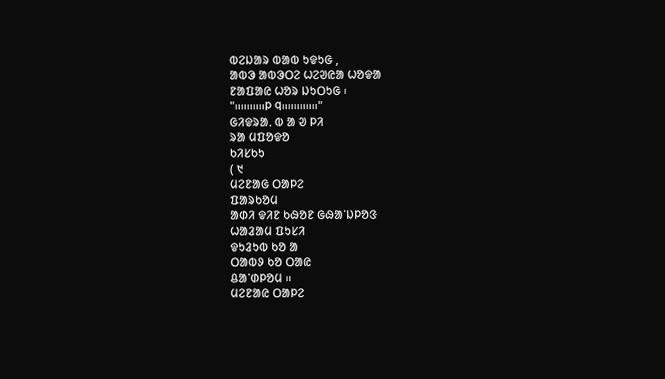ᱵᱮᱡᱟᱨ ᱵᱟᱵ ᱩᱫᱩᱜ ,
ᱟᱵᱳ ᱟᱵᱳᱛᱮ ᱦᱮᱣᱭᱟ ᱦᱚᱫᱟ
ᱱᱟᱯᱟᱭ ᱦᱚᱨ ᱡᱩᱛᱩᱜ ᱾
"᱿᱿᱿᱿᱿ᱞ ᱧ᱿᱿᱿᱿᱿᱿"
ᱜᱤᱫᱨᱟᱹ ᱵ ᱟ ᱣ ᱞᱤ
ᱨᱟ ᱢᱯᱚᱫᱚ
ᱠᱤᱥᱠᱩ
( ᱑
ᱢᱮᱱᱟᱜ ᱛᱟᱞᱮ
ᱯᱟᱨᱠᱚᱢ
ᱟᱰᱤ ᱫᱤᱱ ᱠᱷᱚᱱ ᱜᱷᱟᱸᱡᱞᱚᱝ
ᱦᱟᱲᱟᱢ ᱯᱩᱥᱤ
ᱫᱩᱲᱩᱵ ᱠᱚ ᱟ
ᱛᱟᱵᱽ ᱠᱚ ᱛᱟᱭ
ᱪᱟᱸᱰᱞᱚᱢ ᱿
ᱢᱮᱱᱟᱭ ᱛᱟᱞᱮ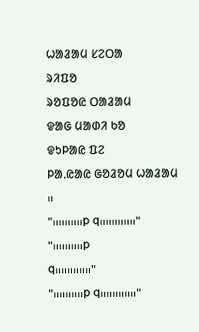ᱦᱟᱲᱟᱢ ᱥᱮᱛᱟ
ᱨᱤᱯᱚ
ᱨᱚᱯᱚᱭ ᱛᱟᱲᱟᱢ
ᱫᱟᱜ ᱢᱟᱰᱤ ᱠᱚ
ᱫᱩᱞᱟᱭ ᱯᱮ
ᱞᱟᱹᱭᱟᱭ ᱜᱚᱲᱚᱢ ᱦᱟᱲᱟᱢ
᱿
"᱿᱿᱿᱿᱿ᱞ ᱧ᱿᱿᱿᱿᱿᱿"
"᱿᱿᱿᱿᱿ᱞ
ᱧ᱿᱿᱿᱿᱿᱿"
"᱿᱿᱿᱿᱿ᱞ ᱧ᱿᱿᱿᱿᱿᱿"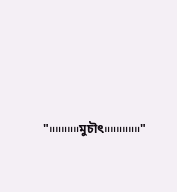"᱿᱿᱿᱿᱿মুচৗৎ᱿᱿᱿᱿᱿᱿"